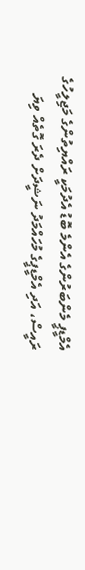އެމްޑީޕީ މެންބަރުންގެ އެންމެ ބޮޑު އެދުމަކީ ރައްޔިތުންގެ މަޖިލީހުގެ ރައީސް، އަދި އެމްޑީޕީގެ މުހައްމަދު ނަޝީދަށް ދެރަ ގޮތެއް ވިޔަ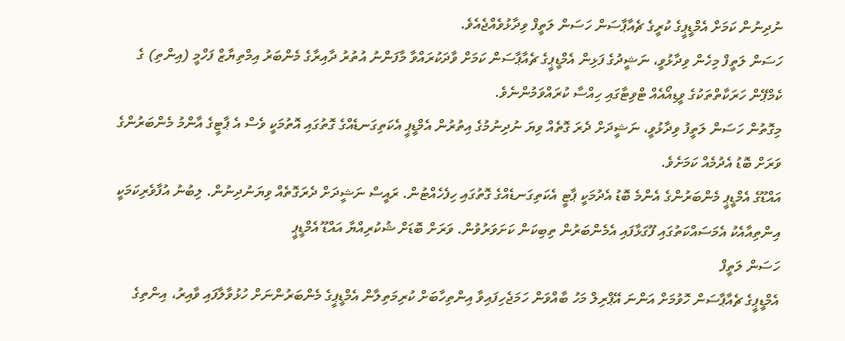ނުދިނުން ކަމަށް އެމްޑީޕީގެ ކުރީގެ ޗެއާޕާސަން ހަސަން ލަތީފް ވިދާޅުވެއްޖެއެވެ.
ހަސަން ލަތީފް މިހެން ވިދާޅުވީ، ނަޝީދުގެ ފަޅިން އެމްޑީޕީގެ ޗެއާޕާސަން ކަމަށް ވާދަކުރައްވާ މާފަންނު އުތުރު ދާއިރާގެ މެންބަރު އިމްތިޔާޒް ފަހްމީ (އިންތި) ގެ ކެމްޕޭން ހަރަކާތްތަކުގެ ވީޑިއޯއެއް ޓްވިޓާގައި ހިއްސާ ކުރައްވަމުންނެވެ.
މިގޮތުން ހަސަން ލަތީފު ވިދާޅުވީ، ނަޝީދަށް ދެރަ ގޮތެއް ވިޔަ ނުދިނުމުގެ އިތުރުން އެމްޑީޕީ އެކަތިގަނޑެއްގެ ގޮތުގައި އޮތުމަކީ ވެސް އެ ޕާޓީގެ އާންމު މެންބަރުންގެ ވަރަށް ބޮޑު އެދުމެއް ކަމަށެވެ.
އައްޑޫގެ އެމްޑީޕީ މެންބަރުންގެ އެންމެ ބޮޑު އެދުމަކީ ޕާޓީ އެކަތިގަނޑެއްގެ ގޮތުގައި ހިފެހެއްޓުން. ރައީސް ނަޝީދަށް ދެރަގޮތެއް ވިޔަނުދިނުން. ލިބުނު އުފާވެރިކަމަކީ އިންތިއާއެކު އެމަސައްކަތުގައި ފޫގަޅާފައި އެމެންބަރުން ތިބިކަން ކަށަވަރުވުން. ވަރަށް ބޮޑަށް ޝުކުރިއްޔާ އައްޑޫ އެމްޑީޕީ
ހަސަން ލަތީފް
އެމްޑީޕީގެ ޗެއާޕާސަން ހޮވުމަށް އަންނަ އޭޕްރިލް މަހު ބާއްވަން ހަމަޖެހިފައިވާ އިންތިހާބަށް ކުރިމަތިލާން އެމްޑީޕީގެ މެންބަރުންނަށް ހުޅުވާލާފައި ވާއިރު، އިންތިގެ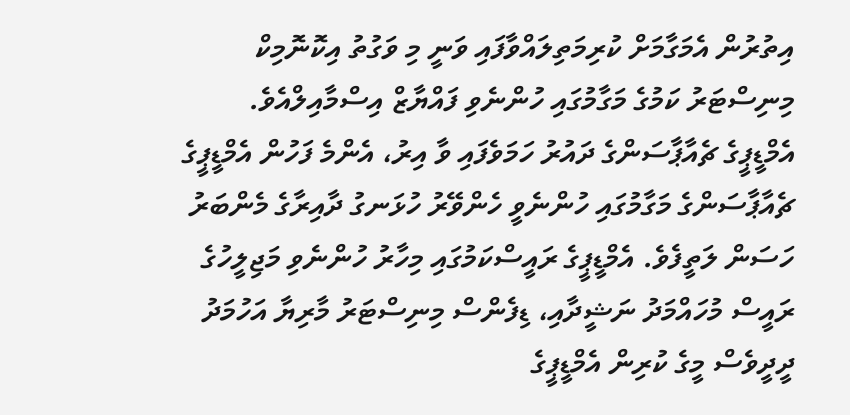އިތުރުން އެމަގާމަށް ކުރިމަތިލައްވާފައި ވަނީ މި ވަގުތު އިކޮނޮމިކް މިނިސްޓަރު ކަމުގެ މަގާމުގައި ހުންނެވި ފައްޔާޒް އިސްމާއިލްއެވެ.
އެމްޑީޕީގެ ޗެއާޕާސަންގެ ދައުރު ހަމަވެފައި ވާ އިރު، އެންމެ ފަހުން އެމްޑީޕީގެ ޗެއާޕާސަންގެ މަގާމުގައި ހުންނެވީ ހެންވޭރު ހުޅަނގު ދާއިރާގެ މެންބަރު ހަސަން ލަތީފެވެ. އެމްޑީޕީގެ ރައީސްކަމުގައި މިހާރު ހުންނެވި މަޖިލީހުގެ ރައީސް މުހައްމަދު ނަޝީދާއި، ޑިފެންސް މިނިސްޓަރު މާރިޔާ އަހުމަދު ދީދީވެސް މީގެ ކުރިން އެމްޑީޕީގެ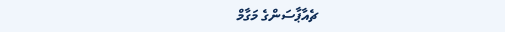ޗެއާޕާސަންގެ މަގާމް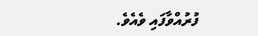ފުރުއްވާފައި ވެއެވެ.